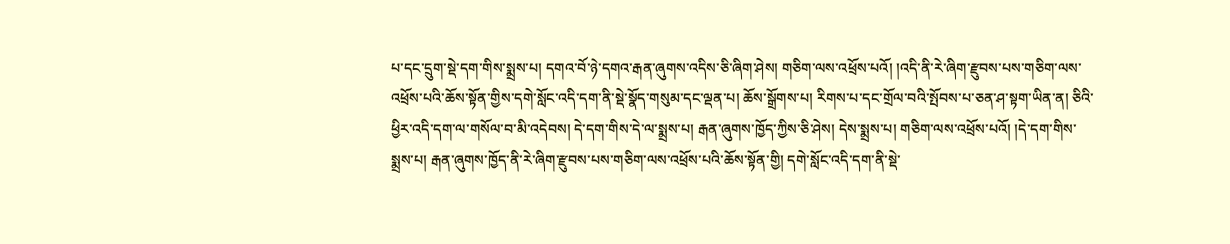པ་དང་དྲུག་སྡེ་དག་གིས་སྨྲས་པ། དགའ་བོ་ཉེ་དགའ་རྒན་ཞུགས་འདིས་ཅི་ཞིག་ཤེས། གཅིག་ལས་འཕྲོས་པའོ། །འདི་ནི་རེ་ཞིག་རྫུབས་པས་གཅིག་ལས་འཕྲོས་པའི་ཆོས་སྟོན་གྱིས་དགེ་སློང་འདི་དག་ནི་སྡེ་སྣོད་གསུམ་དང་ལྡན་པ། ཆོས་སྒྲོགས་པ། རིགས་པ་དང་གྲོལ་བའི་སྤོབས་པ་ཅན་ཤ་སྟག་ཡིན་ན། ཅིའི་ཕྱིར་འདི་དག་ལ་གསོལ་བ་མི་འདེབས། དེ་དག་གིས་དེ་ལ་སྨྲས་པ། རྒན་ཞུགས་ཁྱོད་ཀྱིས་ཅི་ཤེས། དེས་སྨྲས་པ། གཅིག་ལས་འཕྲོས་པའོ། །དེ་དག་གིས་སྨྲས་པ། རྒན་ཞུགས་ཁྱོད་ནི་རེ་ཞིག་རྫུབས་པས་གཅིག་ལས་འཕྲོས་པའི་ཆོས་སྟོན་གྱི། དགེ་སློང་འདི་དག་ནི་སྡེ་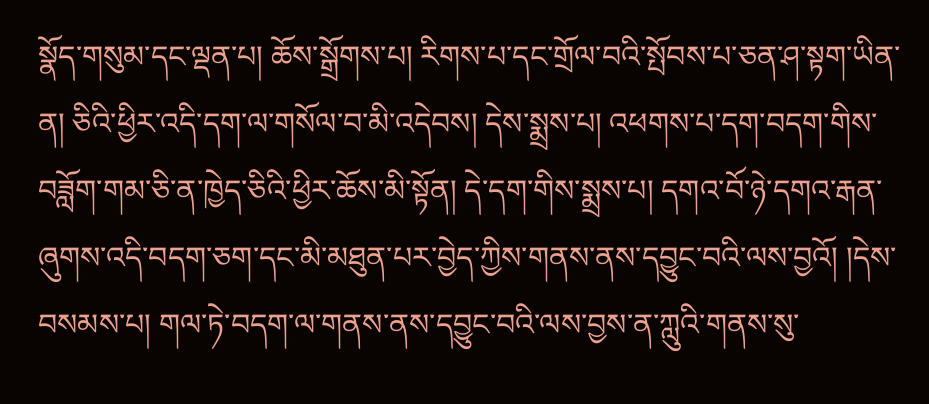སྣོད་གསུམ་དང་ལྡན་པ། ཆོས་སྒྲོགས་པ། རིགས་པ་དང་གྲོལ་བའི་སྤོབས་པ་ཅན་ཤ་སྟག་ཡིན་ན། ཅིའི་ཕྱིར་འདི་དག་ལ་གསོལ་བ་མི་འདེབས། དེས་སྨྲས་པ། འཕགས་པ་དག་བདག་གིས་བཟློག་གམ་ཅི་ན་ཁྱེད་ཅིའི་ཕྱིར་ཆོས་མི་སྟོན། དེ་དག་གིས་སྨྲས་པ། དགའ་བོ་ཉེ་དགའ་རྒན་ཞུགས་འདི་བདག་ཅག་དང་མི་མཐུན་པར་བྱེད་ཀྱིས་གནས་ནས་དབྱུང་བའི་ལས་བྱའོ། །དེས་བསམས་པ། གལ་ཏེ་བདག་ལ་གནས་ནས་དབྱུང་བའི་ལས་བྱས་ན་ཀླུའི་གནས་སུ་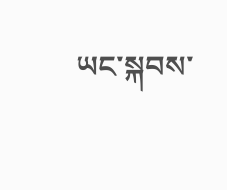ཡང་སྐབས་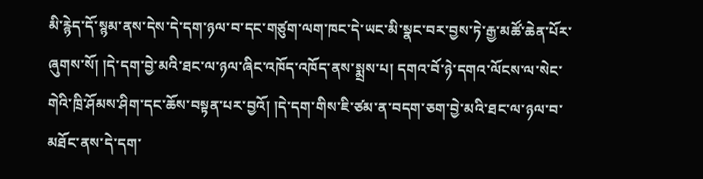མི་རྙེད་དོ་སྙམ་ནས་དེས་དེ་དག་ཉལ་བ་དང་གཙུག་ལག་ཁང་དེ་ཡང་མི་སྣང་བར་བྱས་ཏེ་རྒྱ་མཚོ་ཆེན་པོར་ཞུགས་སོ། །དེ་དག་བྱེ་མའི་ཐང་ལ་ཉལ་ཞིང་འཁོད་འཁོད་ནས་སྨྲས་པ། དགའ་བོ་ཉེ་དགའ་ལོངས་ལ་སེང་གེའི་ཁྲི་ཤོམས་ཤིག་དང་ཆོས་བསྟན་པར་བྱའོ། །དེ་དག་གིས་ཇི་ཙམ་ན་བདག་ཅག་བྱེ་མའི་ཐང་ལ་ཉལ་བ་མཐོང་ནས་དེ་དག་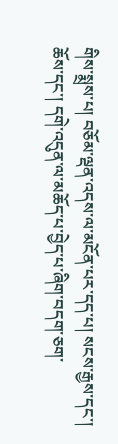གིས་སྨྲས་པ། བཅོམ་ལྡན་འདས་ལ་མངོན་པར་དད་པ། སངས་རྒྱས་དང་། ཆོས་དང་། དགེ་འདུན་ལ་མཆོད་པ་བྱེད་པ་ཞིག་བདག་ཅག་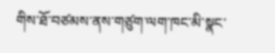གིས་ཐོ་བཙམས་ནས་གཙུག་ལག་ཁང་མི་སྣང་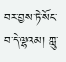བར་བྱས་ཏེ་སོང་བ་དེ་ལྷའམ། ཀླུ་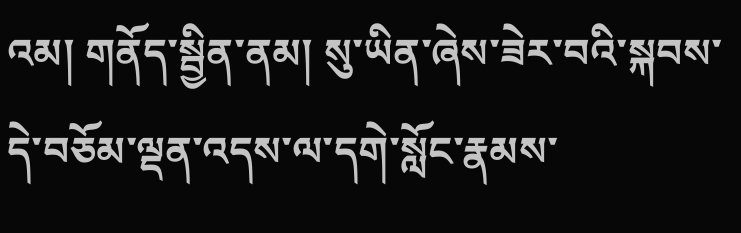འམ། གནོད་སྦྱིན་ནམ། སུ་ཡིན་ཞེས་ཟེར་བའི་སྐབས་དེ་བཅོམ་ལྡན་འདས་ལ་དགེ་སློང་རྣམས་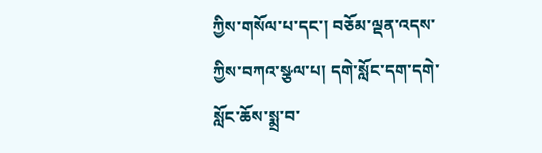ཀྱིས་གསོལ་པ་དང་། བཅོམ་ལྡན་འདས་ཀྱིས་བཀའ་སྩལ་པ། དགེ་སློང་དག་དགེ་སློང་ཆོས་སྨྲ་བ་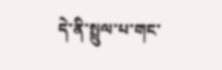དེ་ནི་སྤྲུལ་པ་གང་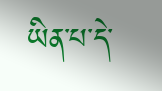ཡིན་པ་དེ་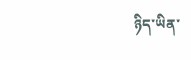ཉིད་ཡིན་